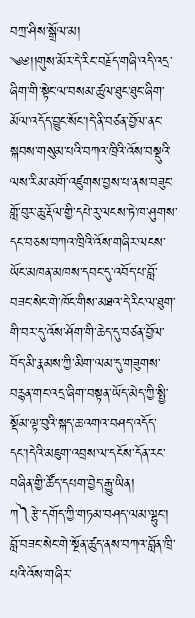བཀྲ་ཤིས་སྒྲོལ་མ།
༄༅།།གུས་མོར་དེ་རིང་བརྗོད་གཞི་འདི་འདྲ་ཞིག་གི་སྟེང་ལ་བསམ་ཚུལ་ཐུང་ཐུང་ཞིག་མོལ་འདོད་བྱུང་སོང་།དེ་ནི་བཙན་བྱོལ་ནང་སྐབས་གསུམ་པའི་བཀའ་ཁྲིའི་འོས་བསྡུའི་ལས་རིམ་མགོ་འཛུགས་བྱས་པ་ནས་བཟུང་གློ་བུར་ཆུ་རྡོལ་གྱི་དཔེ་རུ་ལངས་ཏེ་ཁ་ཤུགས་དང་བཅས་བཀའ་ཁྲིའི་འོས་གཞིར་ལངས་ཡོང་མཁན་མཁས་དབང་དུ་འབོད་པ་བློ་བཟང་སེང་གེ་ཁོང་གིས་མཐའ་དེ་རིང་ལ་ཐུག་གི་བར་དུ་འོས་ཤོག་གི་ཆེད་དུ་བཙན་བྱོལ་བོད་མི་རྣམས་ཀྱི་མིག་ལམ་དུ་གཟུགས་བརྙན་གང་འདྲ་ཞིག་བསྟན་ཡོད་མེད་ཀྱི་སྤྱི་སྡོམ་ལྟ་བུའི་སྐད་ཆ་འགའ་བཤད་འདོད་དང་།དེའི་མཇུག་འབྲས་ལ་དངོས་དོན་རང་བཞིན་གྱི་ཚོད་དཔག་བྱེད་རྒྱུ་ཡིན།
ཀ༽རྩེ་དགོད་ཀྱི་གཏམ་བཤད་ལམ་ལྷུང་།
བློ་བཟང་སེང་གེ་སྔོན་ཚུད་ནས་བཀའ་བློན་ཁྲི་པའི་འོས་གཞིར་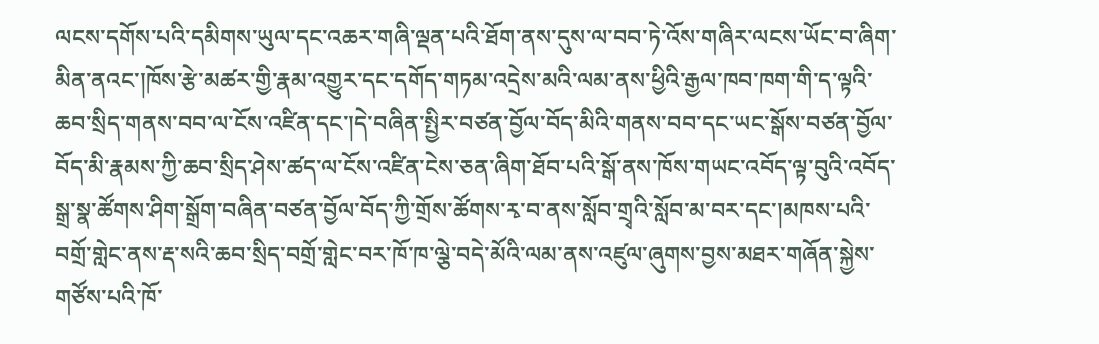ལངས་དགོས་པའི་དམིགས་ཡུལ་དང་འཆར་གཞི་ལྡན་པའི་ཐོག་ནས་དུས་ལ་བབ་ཏེ་འོས་གཞིར་ལངས་ཡོང་བ་ཞིག་མིན་ནའང་།ཁོས་རྩེ་མཚར་གྱི་རྣམ་འགྱུར་དང་དགོད་གཏམ་འདྲེས་མའི་ལམ་ནས་ཕྱིའི་རྒྱལ་ཁབ་ཁག་གི་ད་ལྟའི་ཆབ་སྲིད་གནས་བབ་ལ་ངོས་འཛིན་དང་།དེ་བཞིན་སྤྱིར་བཙན་བྱོལ་བོད་མིའི་གནས་བབ་དང་ཡང་སྒོས་བཙན་བྱོལ་བོད་མི་རྣམས་ཀྱི་ཆབ་སྲིད་ཤེས་ཚད་ལ་ངོས་འཛིན་ངེས་ཅན་ཞིག་ཐོབ་པའི་སྒོ་ནས་ཁོས་གཡང་འབོད་ལྟ་བུའི་འབོད་སྒྲ་སྣ་ཚོགས་ཤིག་སྒྲོག་བཞིན་བཙན་བྱོལ་བོད་ཀྱི་གྲོས་ཚོགས་རྭ་བ་ནས་སློབ་གྲྭའི་སློབ་མ་བར་དང་།མཁས་པའི་བགྲོ་གླེང་ནས་རྡ་སའི་ཆབ་སྲིད་བགྲོ་གླེང་བར་ཁོ་ཁ་ལྕེ་བདེ་མོའི་ལམ་ནས་འཛུལ་ཞུགས་བྱས་མཐར་གཞོན་སྐྱེས་གཙོས་པའི་ཁོ་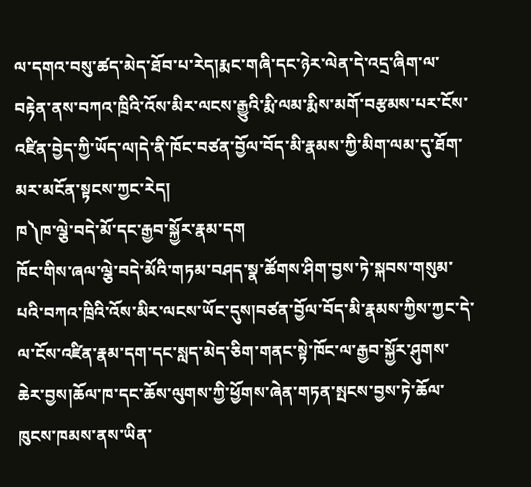ལ་དགའ་བསུ་ཚད་མེད་ཐོབ་པ་རེད།རྨང་གཞི་དང་ཉེར་ལེན་དེ་འདྲ་ཞིག་ལ་བརྟེན་ནས་བཀའ་ཁྲིའི་འོས་མིར་ལངས་རྒྱུའི་རྨི་ལམ་རྨིས་མགོ་བརྩམས་པར་ངོས་འཛིན་བྱེད་ཀྱི་ཡོད་ལ།དེ་ནི་ཁོང་བཙན་བྱོལ་བོད་མི་རྣམས་ཀྱི་མིག་ལམ་དུ་ཐོག་མར་མངོན་སྟངས་ཀྱང་རེད།
ཁ༽ཁ་ལྕེ་བདེ་མོ་དང་རྒྱབ་སྐྱོར་རྣམ་དག
ཁོང་གིས་ཞལ་ལྕེ་བདེ་མོའི་གཏམ་བཤད་སྣ་ཚོགས་ཤིག་བྱས་ཏེ་སྐབས་གསུམ་པའི་བཀའ་ཁྲིའི་འོས་མིར་ལངས་ཡོང་དུས།བཙན་བྱོལ་བོད་མི་རྣམས་ཀྱིས་ཀྱང་དེ་ལ་ངོས་འཛིན་རྣམ་དག་དང་སླད་མེད་ཅིག་གནང་སྟེ་ཁོང་ལ་རྒྱབ་སྐྱོར་ཤུགས་ཆེར་བྱས།ཆོལ་ཁ་དང་ཆོས་ལུགས་ཀྱི་ཕྱོགས་ཞེན་གཏན་སྤངས་བྱས་ཏེ་ཆོལ་ཁུངས་ཁམས་ནས་ཡིན་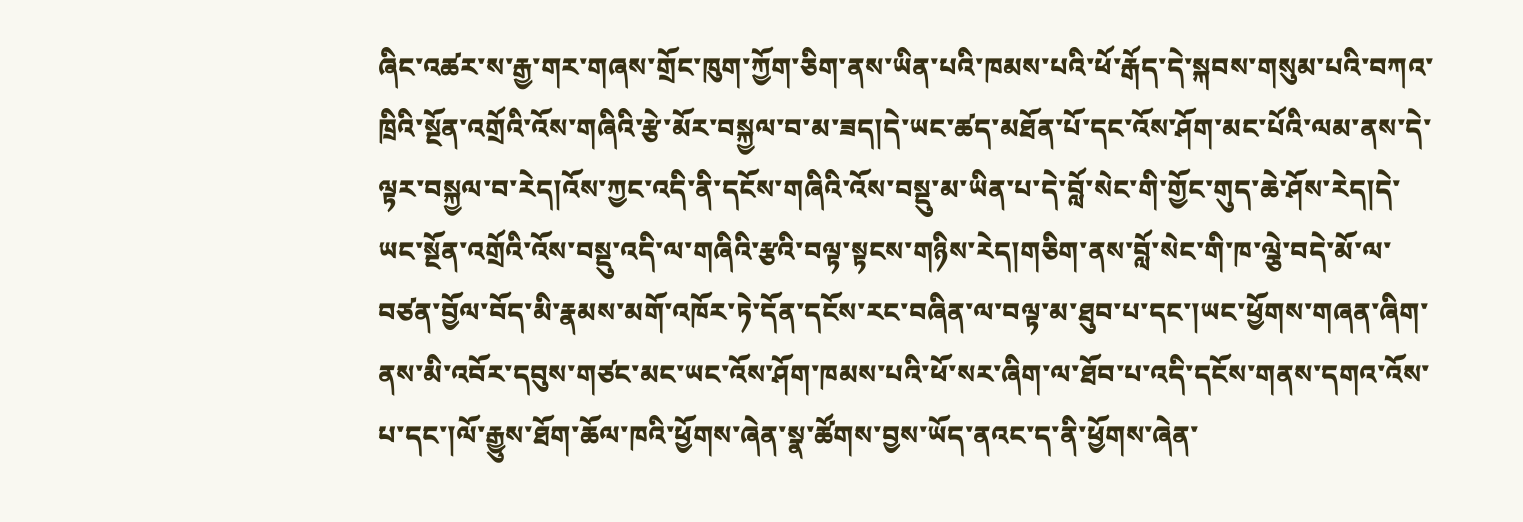ཞིང་འཚར་ས་རྒྱ་གར་གཞས་གྲོང་ཁུག་ཀྱོག་ཅིག་ནས་ཡིན་པའི་ཁམས་པའི་ཕོ་རྒོད་དེ་སྐབས་གསུམ་པའི་བཀའ་ཁྲིའི་སྔོན་འགྲོའི་འོས་གཞིའི་རྩེ་མོར་བསྐྱལ་བ་མ་ཟད།དེ་ཡང་ཚད་མཐོན་པོ་དང་འོས་ཤོག་མང་པོའི་ལམ་ནས་དེ་ལྟར་བསྐྱལ་བ་རེད།འོས་ཀྱང་འདི་ནི་དངོས་གཞིའི་འོས་བསྡུ་མ་ཡིན་པ་དེ་བློ་སེང་གི་གྱོང་གུད་ཆེ་ཤོས་རེད།དེ་ཡང་སྔོན་འགྲོའི་འོས་བསྡུ་འདི་ལ་གཞིའི་རྩའི་བལྟ་སྟངས་གཉིས་རེད།གཅིག་ནས་བློ་སེང་གི་ཁ་ལྕེ་བདེ་མོ་ལ་བཙན་བྱོལ་བོད་མི་རྣམས་མགོ་འཁོར་ཏེ་དོན་དངོས་རང་བཞིན་ལ་བལྟ་མ་ཐུབ་པ་དང་།ཡང་ཕྱོགས་གཞན་ཞིག་ནས་མི་འབོར་དབུས་གཙང་མང་ཡང་འོས་ཤོག་ཁམས་པའི་ཕོ་སར་ཞིག་ལ་ཐོབ་པ་འདི་དངོས་གནས་དགའ་འོས་པ་དང་།ལོ་རྒྱུས་ཐོག་ཆོལ་ཁའི་ཕྱོགས་ཞེན་སྣ་ཚོགས་བྱས་ཡོད་ནའང་ད་ནི་ཕྱོགས་ཞེན་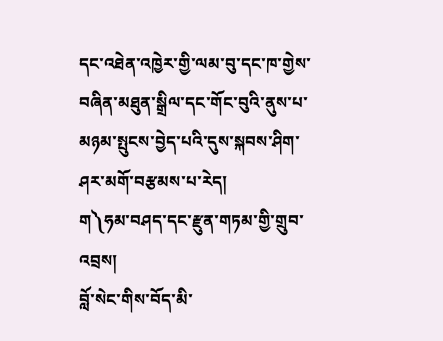དང་འཐེན་འཁྱེར་གྱི་ལམ་བུ་དང་ཁ་གྱེས་བཞིན་མཐུན་སྒྲིལ་དང་གོང་བུའི་ནུས་པ་མཉམ་སྤུངས་བྱེད་པའི་དུས་སྐབས་ཤིག་ཤར་མགོ་བརྩམས་པ་རེད།
ག༽ཧམ་བཤད་དང་རྫུན་གཏམ་གྱི་གྲུབ་འབྲས།
བློ་སེང་གིས་བོད་མི་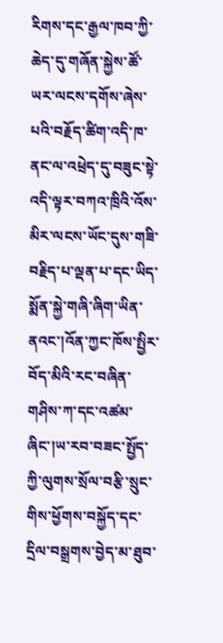རིགས་དང་རྒྱལ་ཁབ་ཀྱི་ཆེད་དུ་གཞོན་སྐྱེས་ཚོ་ཡར་ལངས་དགོས་ཞེས་པའི་བརྗོད་ཚིག་འདི་ཁ་ནང་ལ་འཕྲེད་དུ་བཟུང་སྟེ་འདི་ལྟར་བཀའ་ཁྲིའི་འོས་མིར་ལངས་ཡོང་དུས་གཟི་བརྗིད་པ་ལྡན་པ་དང་ཡིད་སྨོན་སྐྱེ་གཞི་ཞིག་ཡིན་ནའང་།འོན་ཀྱང་ཁོས་སྤྱིར་བོད་མིའི་རང་བཞིན་གཤིས་ཀ་དང་འཚམ་ཞིང་།ཡ་རབ་བཟང་སྤྱོད་ཀྱི་ལུགས་སྲོལ་བརྩི་སྲུང་གིས་ཕྱོགས་བསྐྱོད་དང་དྲིལ་བསྒྲགས་བྱེད་མ་ཐུབ་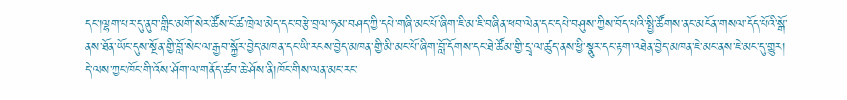དང་།ལྷག་པར་དུ་ནུབ་གླིང་མགོ་སེར་ཚོས་ངོ་ཚ་ཁྲེལ་མེད་དང་བརྩེ་བྲལ་ཧམ་བཤད་ཀྱི་དཔེ་གཞི་མང་པོ་ཞིག་ཇི་མ་ཇི་བཞིན་ཕབ་ལེན་དང་དཔེ་བཤུས་ཀྱིས་བོད་པའི་སྤྱི་ཚོགས་ནང་མངོན་གསལ་དོད་པོའི་སྒོ་ནས་ཐོན་ཡོང་དུས་སྔོན་གྱི་བློ་སེང་ལ་རྒྱབ་སྐྱོར་བྱེད་མཁན་དང་ཡི་རངས་བྱེད་མཁན་གྱི་མི་མང་པོ་ཞིག་བློ་དོགས་དང་ཐེ་ཚོམ་གྱི་དྲྭ་ལ་ཚུད་ནས་ཕྱི་སྣུར་དང་རྟག་འཐེན་བྱེད་མཁན་ཇེ་མང་ནས་ཇེ་མང་དུ་གྱུར།
དེ་ལས་ཀྱང་ཁོང་གི་འོས་ཤོག་ལ་གནོད་ཚབ་ཆེ་ཤོས་ནི།ཁོང་གིས་ལན་མང་རང་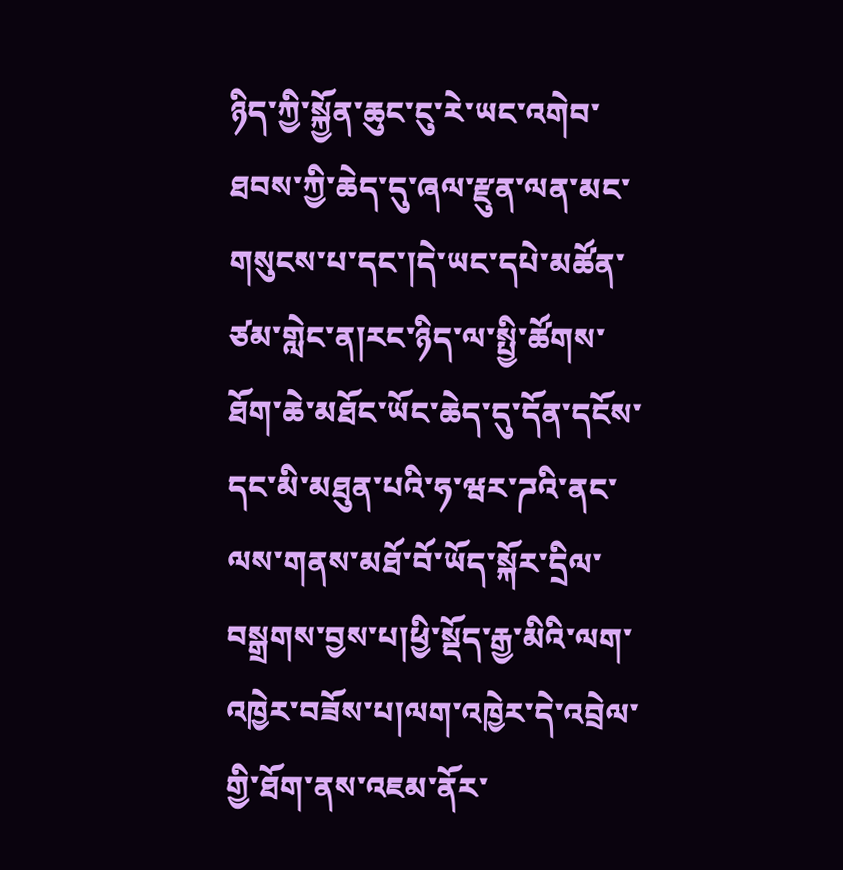ཉིད་ཀྱི་སྐྱོན་ཆུང་ངུ་རེ་ཡང་འགེབ་ཐབས་ཀྱི་ཆེད་དུ་ཞལ་རྫུན་ལན་མང་གསུངས་པ་དང་།དེ་ཡང་དཔེ་མཚོན་ཙམ་གླེང་ན།རང་ཉིད་ལ་སྤྱི་ཚོགས་ཐོག་ཆེ་མཐོང་ཡོང་ཆེད་དུ་དོན་དངོས་དང་མི་མཐུན་པའི་ཧ་ཝར་ཌའི་ནང་ལས་གནས་མཐོ་བོ་ཡོད་སྐོར་དྲིལ་བསྒྲགས་བྱས་པ།ཕྱི་སྡོད་རྒྱ་མིའི་ལག་འཁྱེར་བཟོས་པ།ལག་འཁྱེར་དེ་འབྲེལ་གྱི་ཐོག་ནས་འཇམ་ནོར་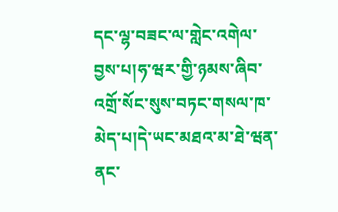དང་ལྷ་བཟང་ལ་གླེང་འགེལ་བྱས་པ།ཧ་ཝར་གྱི་ཉམས་ཞིབ་འགྲོ་སོང་སུས་བཏང་གསལ་ཁ་མེད་པ།དེ་ཡང་མཐའ་མ་ཐེ་ཝན་ནང་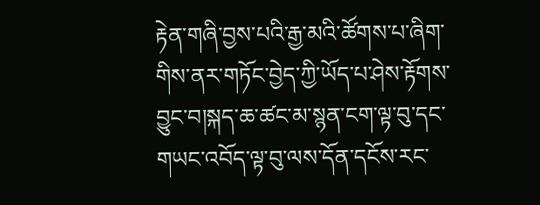རྟེན་གཞི་བྱས་པའི་རྒྱ་མའི་ཚོགས་པ་ཞིག་གིས་ནར་གཏོང་བྱེད་ཀྱི་ཡོད་པ་ཤེས་རྟོགས་བྱུང་བ།སྐད་ཆ་ཚང་མ་སྙན་ངག་ལྟ་བུ་དང་གཡང་འབོད་ལྟ་བུ་ལས་དོན་དངོས་རང་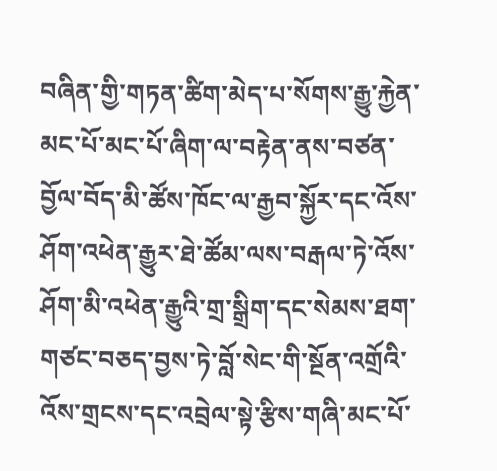བཞིན་གྱི་གཏན་ཚིག་མེད་པ་སོགས་རྒྱུ་རྐྱེན་མང་པོ་མང་པོ་ཞིག་ལ་བརྟེན་ནས་བཙན་བྱོལ་བོད་མི་ཚོས་ཁོང་ལ་རྒྱབ་སྐྱོར་དང་འོས་ཤོག་འཕེན་རྒྱུར་ཐེ་ཚོམ་ལས་བརྒལ་ཏེ་འོས་ཤོག་མི་འཕེན་རྒྱུའི་གྲ་སྒྲིག་དང་སེམས་ཐག་གཙང་བཅད་བྱས་ཏེ་བློ་སེང་གི་སྔོན་འགྲོའི་འོས་གྲངས་དང་འབྲེལ་སྟེ་རྩིས་གཞི་མང་པོ་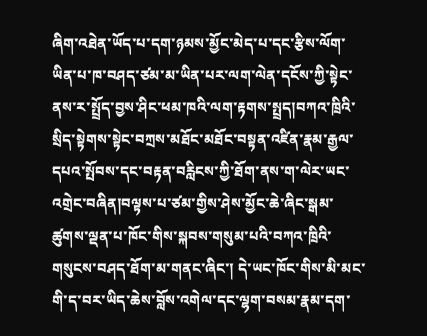ཞིག་འཐེན་ཡོད་པ་དག་ཉམས་མྱོང་མེད་པ་དང་རྩིས་ལོག་ཡིན་པ་ཁ་བཤད་ཙམ་མ་ཡིན་པར་ལག་ལེན་དངོས་ཀྱི་སྟེང་ནས་ར་སྤྲོད་བྱས་ཤིང་ཕམ་ཁའི་ལག་རྟགས་སྤྲད།བཀའ་ཁྲིའི་སྲིད་སྟེགས་སྟེང་བཀྲས་མཐོང་མཐོང་བསྟན་འཛིན་རྣམ་རྒྱལ་དཔའ་སྤོབས་དང་བརྟན་བརླིངས་ཀྱི་ཐོག་ནས་ག་ལེར་ཡང་འགྲེང་བཞིན།བལྟས་པ་ཙམ་གྱིས་ཤེས་མྱོང་ཆེ་ཞིང་སྒམ་ཚུགས་ལྡན་པ་ཁོང་གིས་སྐབས་གསུམ་པའི་བཀའ་ཁྲིའི་གསུངས་བཤད་ཐོག་མ་གནང་ཞིང་། དེ་ཡང་ཁོང་གིས་མི་མང་གི་ད་བར་ཡིད་ཆེས་བློས་འགེལ་དང་ལྷག་བསམ་རྣམ་དག་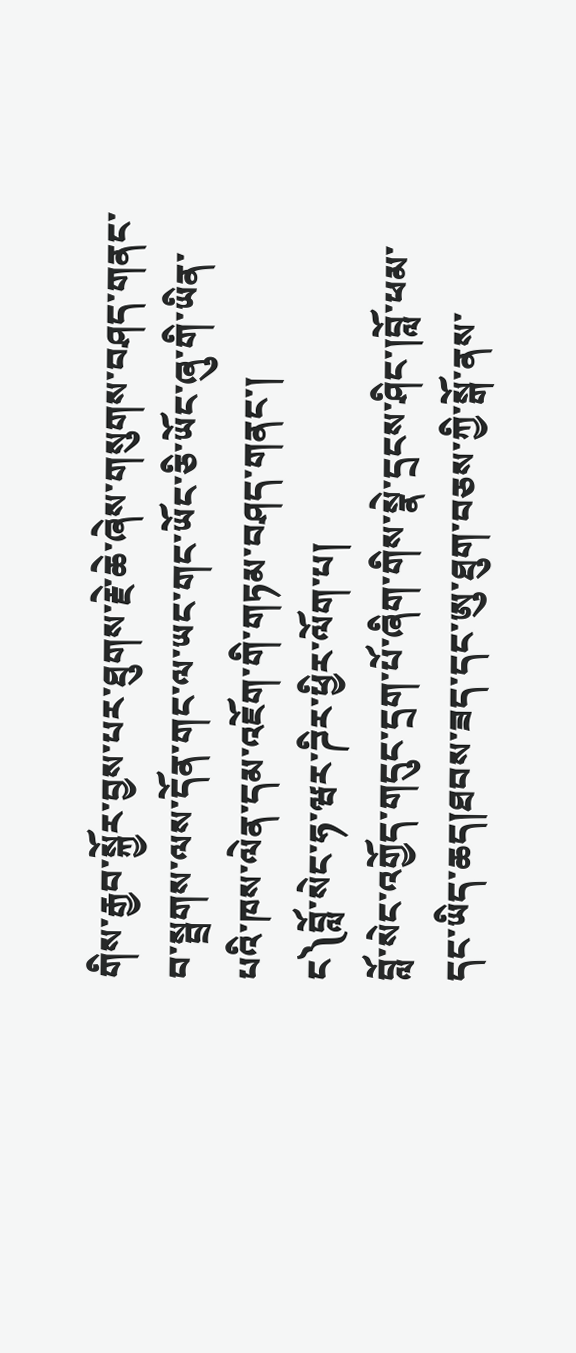གིས་རྒྱབ་སྐྱོར་བྱས་པར་ཐུགས་རྗེ་ཆེ་ཞེས་གསུགས་བཤད་གནང་བ་སྦྲགས་ལས་དོན་གང་ལ་ཡང་གང་ཡོང་ཅི་ཡོང་ཞུ་གི་ཡིན་པའི་ཁས་ལེན་དམ་འཇོག་གི་གཏམ་བཤད་གནང་།
ང༽བློ་སེང་ཧ་ཝར་ཌིར་ཕྱིར་ལོག་པ།
བློ་སེང་འགྱོད་གདུང་དྲག་པོ་ཞིག་གིས་སྣེ་དྲངས་ཤིང་།བློ་ཕམ་དང་ཡིད་ཆད།ཐབས་ཟད་དང་ཨུ་ཐུག་བཅས་ཀྱི་སྒོ་ནས་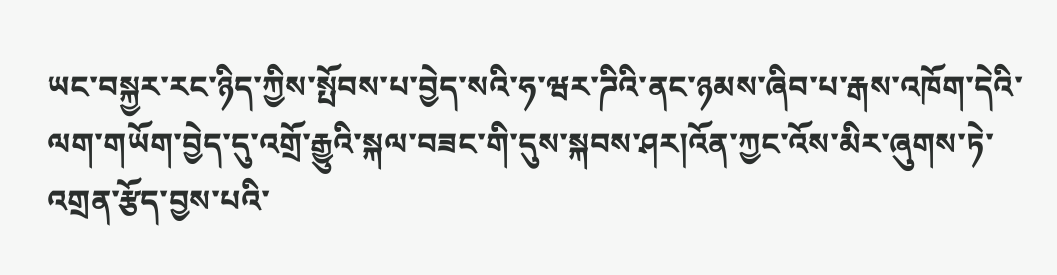ཡང་བསྐྱར་རང་ཉིད་ཀྱིས་སྤོབས་པ་བྱེད་སའི་ཧ་ཝར་ཌིའི་ནང་ཉམས་ཞིབ་པ་རྒས་འཁོག་དེའི་ལག་གཡོག་བྱེད་དུ་འགྲོ་རྒྱུའི་སྐལ་བཟང་གི་དུས་སྐབས་ཤར།འོན་ཀྱང་འོས་མིར་ཞུགས་ཏེ་འགྲན་རྩོད་བྱས་པའི་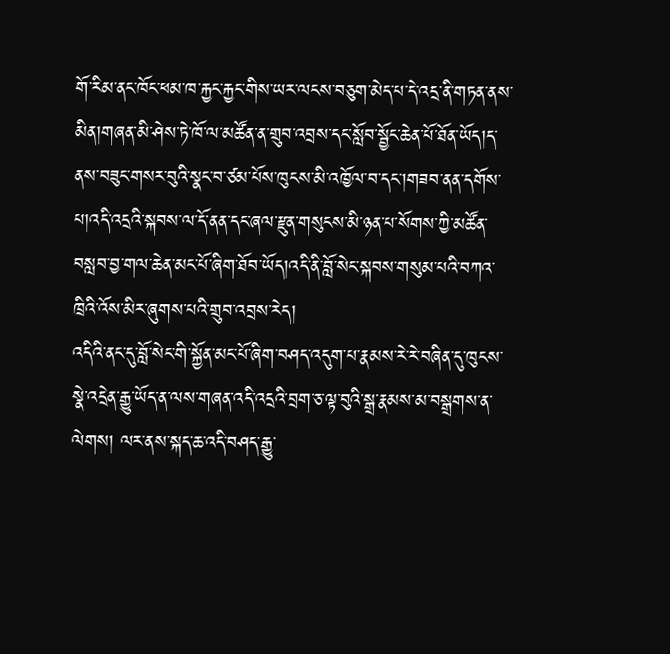གོ་རིམ་ནང་ཁོང་ཕམ་ཁ་རྐྱང་རྐྱང་གིས་ཡར་ལངས་བཅུག་མེད་པ་དེ་འདྲ་ནི་གཏན་ནས་མིན།གཞན་མི་ཤེས་ཏེ་ཁོ་ལ་མཚོན་ན་གྲུབ་འབྲས་དང་སློབ་སྦྱོང་ཆེན་པོ་ཐོན་ཡོད།ད་ནས་བཟུང་གསར་བུའི་སྣང་བ་ཙམ་པོས་ཁུངས་མི་འཁྱོལ་བ་དང་།གཟབ་ནན་དགོས་པ།འདི་འདྲའི་སྐབས་ལ་དོ་ནན་དང་ཞལ་རྫུན་གསུངས་མི་ཉན་པ་སོགས་ཀྱི་མཚོན་བསླབ་བྱ་གལ་ཆེན་མང་པོ་ཞིག་ཐོབ་ཡོད།འདི་ནི་བློ་སེང་སྐབས་གསུམ་པའི་བཀའ་ཁྲིའི་འོས་མིར་ཞུགས་པའི་གྲུབ་འབྲས་རེད།
འདིའི་ནང་དུ་བློ་སེང་གི་སྐྱོན་མང་པོ་ཞིག་བཤད་འདུག་པ་རྣམས་རེ་རེ་བཞིན་དུ་ཁུངས་སྣེ་འདྲེན་རྒྱུ་ཡོད་ན་ལས་གཞན་འདི་འདྲའི་བྲག་ཅ་ལྟ་བུའི་སྒྲ་རྣམས་མ་བསྒྲགས་ན་ལེགས། ལར་ནས་སྐད་ཆ་འདི་བཤད་རྒྱུ་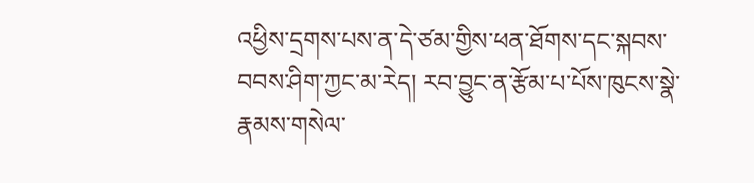འཕྱིས་དྲགས་པས་ན་དེ་ཙམ་གྱིས་ཕན་ཐོགས་དང་སྐབས་བབས་ཤིག་ཀྱང་མ་རེད། རབ་བྱུང་ན་རྩོམ་པ་པོས་ཁུངས་སྣེ་རྣམས་གསེལ་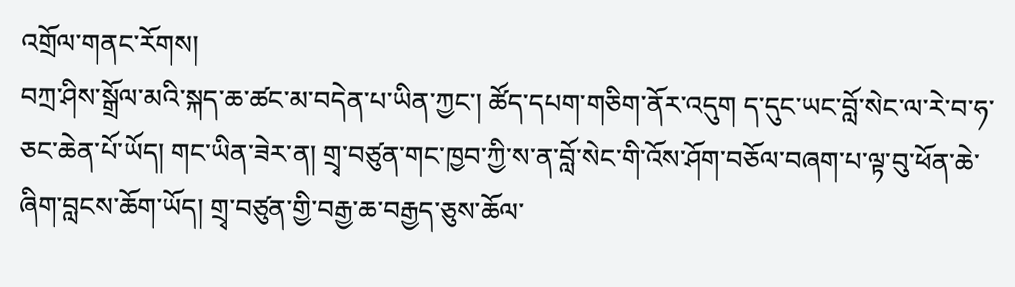འགྲོལ་གནང་རོགས།
བཀྲ་ཤིས་སྒྲོལ་མའི་སྐད་ཆ་ཚང་མ་བདེན་པ་ཡིན་ཀྱང་། ཚོད་དཔག་གཅིག་ནོར་འདུག ད་དུང་ཡང་བློ་སེང་ལ་རེ་བ་ཧ་ཅང་ཆེན་པོ་ཡོད། གང་ཡིན་ཟེར་ན། གྲྭ་བཙུན་གང་ཁྱབ་ཀྱི་ས་ན་བློ་སེང་གི་འོས་ཤོག་བཅོལ་བཞག་པ་ལྟ་བུ་ཕོན་ཆེ་ཞིག་བླངས་ཆོག་ཡོད། གྲྭ་བཙུན་གྱི་བརྒྱ་ཆ་བརྒྱད་ཅུས་ཆོལ་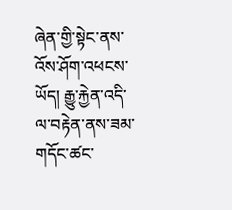ཞེན་གྱི་སྟེང་ནས་འོས་ཤོག་འཕངས་ཡོད། རྒྱུ་རྐྱེན་འདི་ལ་བརྟེན་ནས་ཟམ་གདོང་ཚང་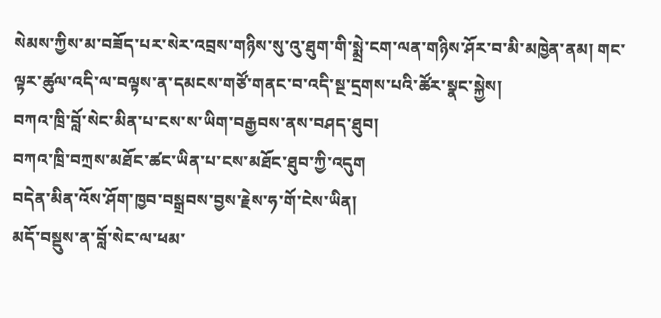སེམས་ཀྱིས་མ་བཟོད་པར་སེར་འབྲས་གཉིས་སུ་འུ་ཐུག་གི་སྨྲེ་ངག་ལན་གཉིས་ཤོར་བ་མི་མཁྱེན་ནམ། གང་ལྟར་ཚུལ་འདི་ལ་བལྟས་ན་དམངས་གཙོ་གནང་བ་འདི་སྔ་དྲགས་པའི་ཚོར་སྣང་སྐྱེས།
བཀའ་ཁྲི་བློ་སེང་མིན་པ་ངས་ས་ཡིག་བརྒྱབས་ནས་བཤད་ཐུབ།
བཀའ་ཁྲི་བཀྲས་མཐོང་ཚང་ཡིན་པ་ངས་མཐོང་ཐུབ་ཀྱི་འདུག
བདེན་མིན་འོས་ཤོག་ཁྱབ་བསྒྲབས་བྱས་རྗེས་ཧ་གོ་ངེས་ཡིན།
མདོ་བསྡུས་ན་བློ་སེང་ལ་ཕམ་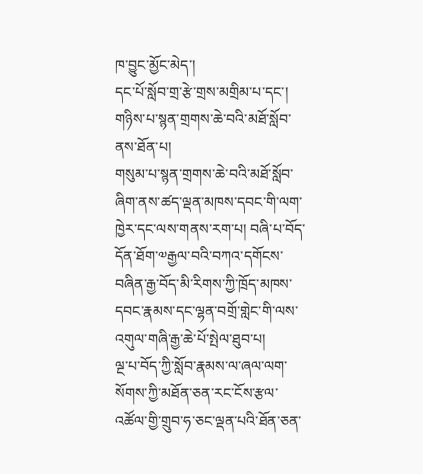ཁ་བྱུང་མྱོང་མེད་།
དང་པོ་སློབ་གྲ་རྩེ་གྲས་མགྲིམ་པ་དང་།
གཉིས་པ་སྙན་གྲགས་ཆེ་བའི་མཐོ་སློབ་ནས་ཐོན་པ།
གསུམ་པ་སྙན་གྲགས་ཆེ་བའི་མཐོ་སློབ་ཞིག་ནས་ཚད་ལྡན་མཁས་དབང་གི་ལག་ཁྱེར་དང་ལས་གནས་རག་པ། བཞི་པ་བོད་དོན་ཐོག་༧རྒྱལ་བའི་བཀའ་དགོངས་བཞིན་རྒྱ་བོད་མི་རིགས་ཀྱི་ཁྲོད་མཁས་དབང་རྣམས་དང་ལྷན་བགྲོ་གླེང་གི་ལས་འགུལ་གཞི་རྒྱ་ཆེ་པོ་སྤེལ་ཐུབ་པ།
ལྔ་པ་བོད་ཀྱི་སློབ་རྣམས་ལ་ཞལ་ལག་སོགས་ཀྱི་མཐོན་ཅན་རང་ངོས་རྩལ་འཚོལ་གྱི་གྲུབ་ཧ་ཅང་ལྡན་པའི་ཐོན་ཅན་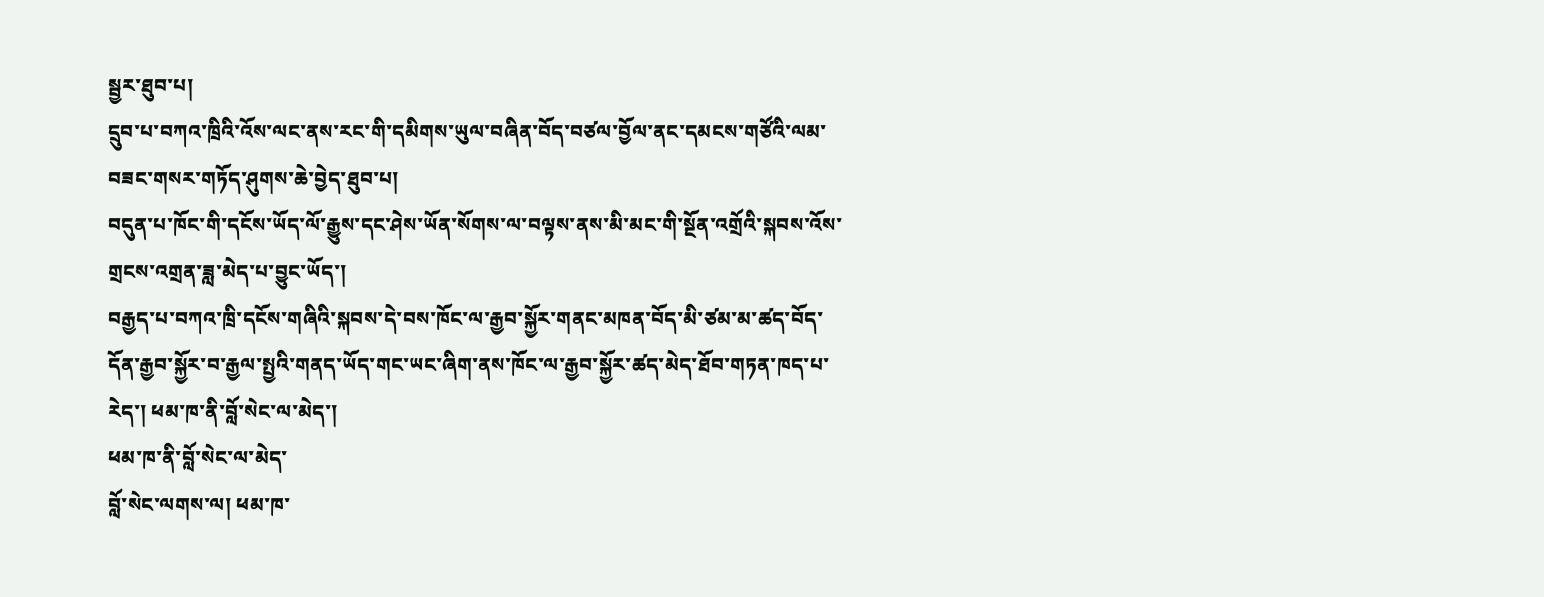སྦྱར་ཐུབ་པ།
དྲུབ་པ་བཀའ་ཁྲིའི་འོས་ལང་ནས་རང་གི་དམིགས་ཡུལ་བཞིན་བོད་བཙལ་བྱོལ་ནང་དམངས་གཙོའི་ལམ་བཟང་གསར་གཏོད་ཤུགས་ཆེ་བྱེད་ཐུབ་པ།
བདུན་པ་ཁོང་གི་དངོས་ཡོད་ལོ་རྒྱུས་དང་ཤེས་ཡོན་སོགས་ལ་བལྟས་ནས་མི་མང་གི་སྔོན་འགྲོའི་སྐབས་འོས་གྲངས་འགྲན་ཟླ་མེད་པ་བྱུང་ཡོད་།
བརྒྱད་པ་བཀའ་ཁྲི་དངོས་གཞིའི་སྐབས་དེ་བས་ཁོང་ལ་རྒྱབ་སྐྱོར་གནང་མཁན་བོད་མི་ཙམ་མ་ཚད་བོད་དོན་རྒྱབ་སྐྱོར་བ་རྒྱལ་སྤྱའི་གནད་ཡོད་གང་ཡང་ཞིག་ནས་ཁོང་ལ་རྒྱབ་སྐྱོར་ཚད་མེད་ཐོབ་གཏན་ཁད་པ་རེད་། ཕམ་ཁ་ནི་བློ་སེང་ལ་མེད་།
ཕམ་ཁ་ནི་བློ་སེང་ལ་མེད་
བློ་སེང་ལགས་ལ། ཕམ་ཁ་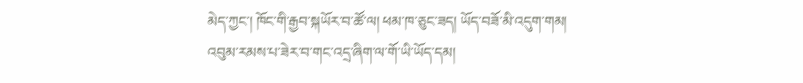མེད་ཀྱང་། ཁོང་གི་རྒྱབ་སྐཡོར་བ་ཚོ་ལ། ཕམ་ཁ་ཅུང་ཟད། ཡོད་བཟོ་མི་འདུག་གམ།
འབུམ་རམས་པ་ཟེར་བ་གང་འདྲ་ཞིག་ལ་གོ་ཡི་ཡོད་དམ།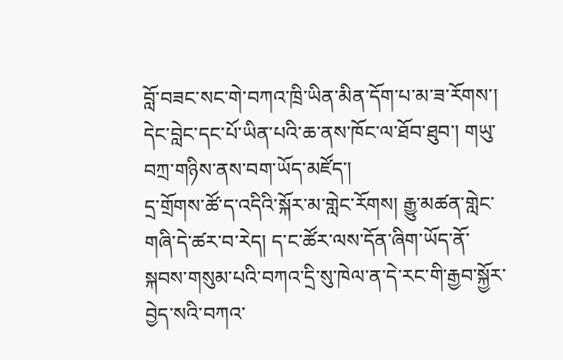བློ་བཟང་སང་གེ་བཀའ་ཁྲི་ཡིན་མིན་དོག་པ་མ་ཟ་རོགས་། དེང་བླེང་དང་པོ་ཡིན་པའི་ཆ་ནས་ཁོང་ལ་ཐོབ་ཐུབ་། གཡུ་བཀྲ་གཉིས་ནས་བག་ཡོད་མཛོད་།
དྲ་གྲོགས་ཚོ་ད་འདིའི་སྐོར་མ་གླེང་རོགས། རྒྱུ་མཚན་གླེང་གཞི་དེ་ཚར་བ་རེད། ད་ང་ཚོར་ལས་དོན་ཞིག་ཡོད་ནོ་སྐབས་གསུམ་པའི་བཀའ་དྲི་སུ་ཁེལ་ན་དེ་རང་གི་རྒྱབ་སྐྱོར་བྱེད་སའི་བཀའ་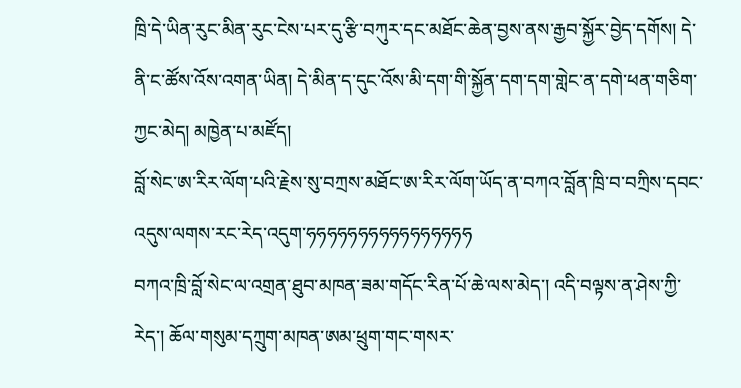ཁྲི་དེ་ཡིན་རུང་མིན་རུང་ངེས་པར་དུ་རྩི་བཀུར་དང་མཐོང་ཆེན་བྱས་ནས་རྒྱབ་སྐྱོར་བྱེད་དགོས། དེ་ནི་ང་ཚོས་འོས་འགན་ཡིན། དེ་མིན་ད་དུང་འོས་མི་དག་གི་སྐྱོན་དག་དག་གླེང་ན་དགེ་ཕན་གཅིག་ཀྱང་མེད། མཁྱེན་པ་མཛོད།
བློ་སེང་ཨ་རིར་ལོག་པའི་རྗེས་སུ་བཀྲས་མཐོང་ཨ་རིར་ལོག་ཡོད་ན་བཀའ་བློན་ཁྲི་བ་བཀྲིས་དབང་འདུས་ལགས་རང་རེད་འདུག་ཧཧཧཧཧཧཧཧཧཧཧཧཧཧཧཧ
བཀའ་ཁྲི་བློ་སེང་ལ་འགྲན་ཐུབ་མཁན་ཟམ་གདོང་རིན་པོ་ཆེ་ལས་མེད་། འདི་བལྟས་ན་ཤེས་ཀྱི་རེད་། ཆོལ་གསུམ་དཀྲུག་མཁན་ཨམ་ཕྲུག་གང་གསར་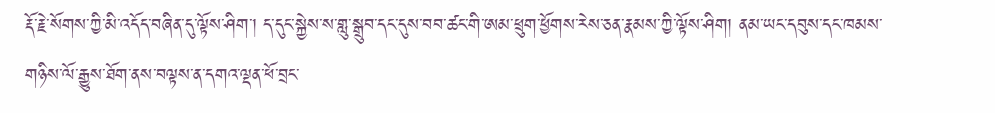རྡོ་རྗེ་སོགས་ཀྱི་མི་འདོད་བཞིན་དུ་ལྟོས་ཤིག་། ད་དུང་སྐྱེས་ས་གླུ་སྒྲུབ་དང་དུས་བབ་ཚང་གི་ཨམ་ཕྲུག་ཕྱོགས་རེས་ཅན་རྣམས་ཀྱི་ལྟོས་ཤིག། ནམ་ཡང་དབུས་དང་ཁམས་གཉིས་ལོ་རྒྱུས་ཐོག་ནས་བལྟས་ན་དགའ་ལྡན་ཕོ་བྲང་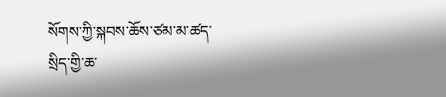སོགས་ཀྱི་སྐབས་ཆོས་ཙམ་མ་ཚད་སྲིད་གྱི་ཆ་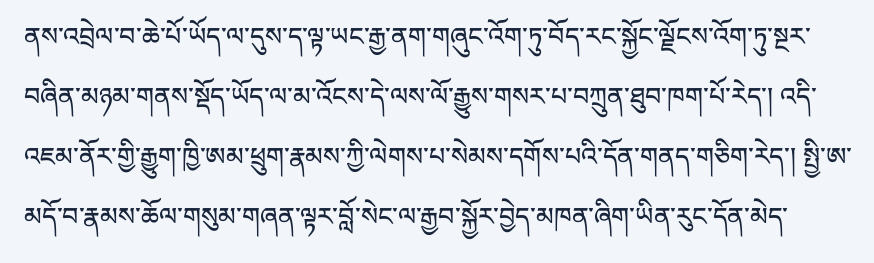ནས་འབྲེལ་བ་ཆེ་པོ་ཡོད་ལ་དུས་ད་ལྟ་ཡང་རྒྱ་ནག་གཞུང་འོག་ཏུ་བོད་རང་སྐྱོང་ལྗོངས་འོག་ཏུ་སྔར་བཞིན་མཉམ་གནས་སྡོད་ཡོད་ལ་མ་འོངས་དེ་ལས་ལོ་རྒྱུས་གསར་པ་བཀྲུན་ཐུབ་ཁག་པོ་རེད་། འདི་འཇམ་ནོར་གྱི་རྒྱུག་ཁྱི་ཨམ་ཕྲུག་རྣམས་ཀྱི་ལེགས་པ་སེམས་དགོས་པའི་དོན་གནད་གཅིག་རེད་། སྤྱི་ཨ་མདོ་བ་རྣམས་ཆོལ་གསུམ་གཞན་ལྟར་བློ་སེང་ལ་རྒྱབ་སྐྱོར་བྱེད་མཁན་ཞིག་ཡིན་རུང་དོན་མེད་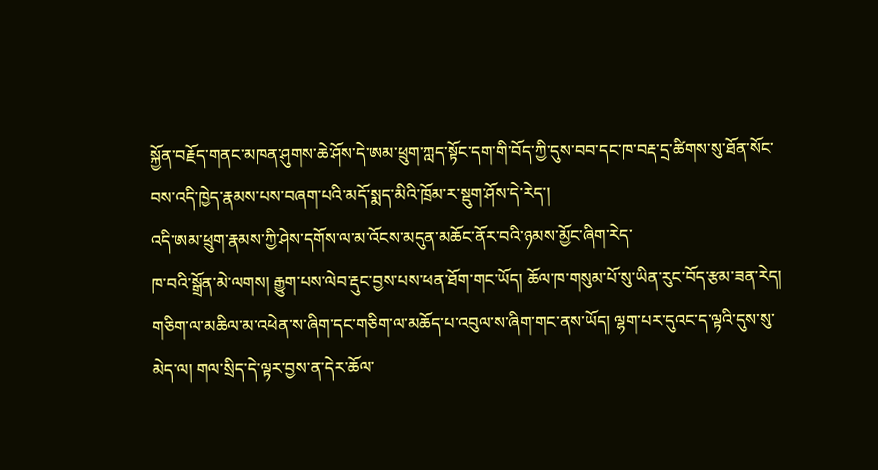སྐྱོན་བརྗོད་གནང་མཁན་ཤུགས་ཆེ་ཤོས་དེ་ཨམ་ཕྲུག་ཀླད་སྟོང་དག་གི་བོད་ཀྱི་དུས་བབ་དང་ཁ་བརྡ་དྲ་ཚིགས་སུ་ཐོན་སོང་བས་འདི་ཁྱེད་རྣམས་པས་བཞག་པའི་མདོ་སྨད་མིའི་ཁྲོམ་ར་སྡུག་ཤོས་དེ་རེད་།
འདི་ཨམ་ཕྲུག་རྣམས་ཀྱི་ཤེས་དགོས་ལ་མ་འོངས་མདུན་མཆོང་ནོར་བའི་ཉམས་མྱོང་ཞིག་རེད་
ཁ་བའི་སྒྲོན་མེ་ལགས། རྒྱུག་པས་ལེབ་རྡུང་བྱས་པས་ཕན་ཐོག་གང་ཡོད། ཆོལ་ཁ་གསུམ་པོ་སུ་ཡིན་རུང་བོད་རྩམ་ཟན་རེད། གཅིག་ལ་མཆིལ་མ་འཕེན་ས་ཞིག་དང་གཅིག་ལ་མཆོད་པ་འབུལ་ས་ཞིག་གང་ནས་ཡོད། ལྷག་པར་དུའང་ད་ལྟའི་དུས་སུ་མེད་ལ། གལ་སྲིད་དེ་ལྟར་བྱས་ན་དེར་ཆོལ་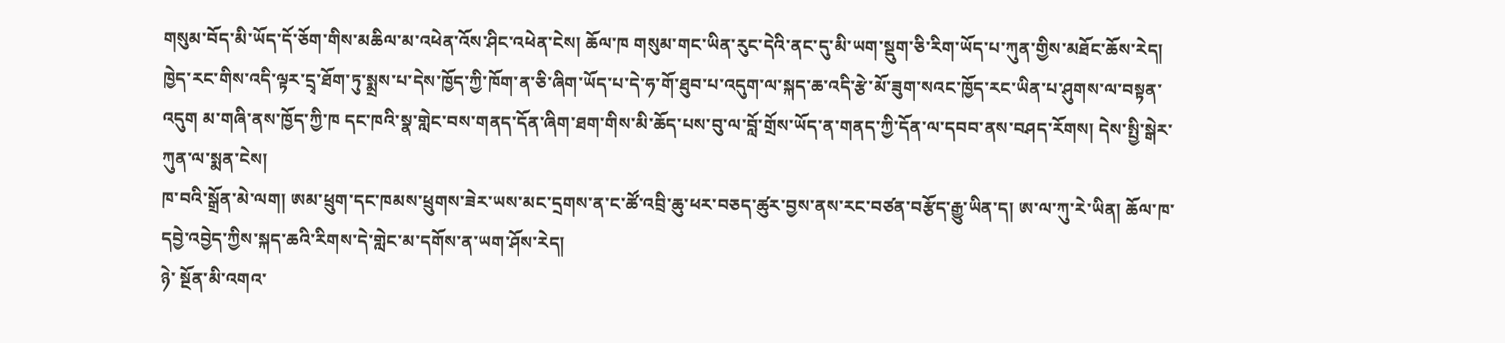གསུམ་བོད་མི་ཡོད་དོ་ཅོག་གིས་མཆིལ་མ་འཕེན་འོས་ཤིང་འཕེན་ངེས། ཆོལ་ཁ གསུམ་གང་ཡིན་རུང་དེའི་ནང་དུ་མི་ཡག་སྡུག་ཅི་རིག་ཡོད་པ་ཀུན་གྱིས་མཐོང་ཆོས་རེད། ཁྱེད་རང་གིས་འདི་ལྟར་དྲྭ་ཐོག་ཏུ་སྨྲས་པ་དེས་ཁྱོད་ཀྱི་ཁོག་ན་ཅི་ཞིག་ཡོད་པ་དེ་ཧ་གོ་ཐུབ་པ་འདུག་ལ་སྐད་ཆ་འདི་རྩེ་མོ་ཟུག་སའང་ཁྱོད་རང་ཡིན་པ་ཤུགས་ལ་བསྟན་འདུག མ་གཞི་ནས་ཁྱོད་ཀྱི་ཁ དང་ཁའི་སྣ་གླེང་བས་གནད་དོན་ཞིག་ཐག་གིས་མི་ཆོད་པས་བུ་ལ་བློ་གྲོས་ཡོད་ན་གནད་ཀྱི་དོན་ལ་དབབ་ནས་བཤད་རོགས། དེས་སྤྱི་སྒེར་ཀུན་ལ་སྨན་ངེས།
ཁ་བའི་སྒྲོན་མེ་ལག། ཨམ་ཕྲུག་དང་ཁམས་ཕྲུགས་ཟེར་ཡས་མང་དྲགས་ན་ང་ཚོ་འབྲི་ཆུ་ཕར་བཅད་ཚུར་བྱས་ནས་རང་བཙན་བརྩོད་རྒྱུ་ཡིན་ད། ཨ་ལ་ཀུ་རེ་ཡིན། ཆོལ་ཁ་དབྱེ་འབྱེད་ཀྱིས་སྐད་ཆའི་རིགས་དེ་གླེང་མ་དགོས་ན་ཡག་ཤོས་རེད།
ཉེ་ སྔོན་མི་འགའ་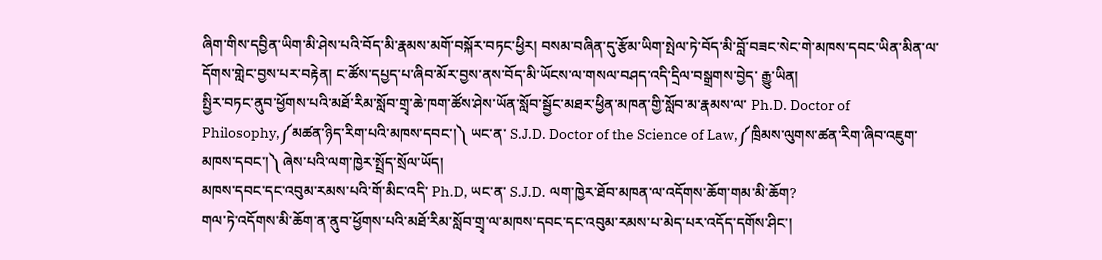ཞིག་གིས་དབྱིན་ཡིག་མི་ཤེས་པའི་བོད་མི་རྣམས་མགོ་བསྐོར་བཏང་ཕྱིར། བསམ་བཞིན་དུ་རྩོམ་ཡིག་སྤེལ་ཏེ་བོད་མི་བློ་བཟང་སེང་གེ་མཁས་དབང་ཡིན་མིན་ལ་ དོགས་གླེང་བྱས་པར་བརྟེན། ང་ཚོས་དཔྱད་པ་ཞིབ་མོར་བྱས་ནས་བོད་མི་ཡོངས་ལ་གསལ་བཤད་འདི་དྲིལ་བསྒྲགས་བྱེད་ རྒྱུ་ཡིན།
སྤྱིར་བཏང་ནུབ་ཕྱོགས་པའི་མཐོ་རིམ་སློབ་གྲྭ་ཆེ་ཁག་ཚོས་ཤེས་ཡོན་སློབ་སྦྱོང་མཐར་ཕྱིན་མཁན་གྱི་སློབ་མ་རྣམས་ལ་ Ph.D. Doctor of Philosophy,༼མཚན་ཉིད་རིག་པའི་མཁས་དབང་།༽ ཡང་ན་ S.J.D. Doctor of the Science of Law,༼ཁྲིམས་ལུགས་ཚན་རིག་ཞིབ་འཇུག་མཁས་དབང་།༽ ཞེས་པའི་ལག་ཁྱེར་སྤྲོད་སྲོལ་ཡོད།
མཁས་དབང་དང་འབུམ་རམས་པའི་གོ་མིང་འདི་ Ph.D, ཡང་ན་ S.J.D. ལག་ཁྱེར་ཐོབ་མཁན་ལ་འདོགས་ཆོག་གམ་མི་ཆོག?
གལ་ཏེ་འདོགས་མི་ཆོག་ན་ནུབ་ཕྱོགས་པའི་མཐོ་རིམ་སློབ་གྲྭ་ལ་མཁས་དབང་དང་འབུམ་རམས་པ་མེད་པར་འདོད་དགོས་ཤིང་།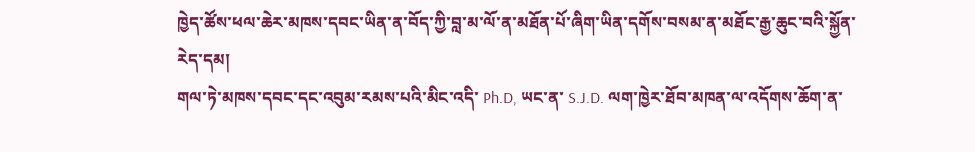ཁྱེད་ཚོས་ཕལ་ཆེར་མཁས་དབང་ཡིན་ན་བོད་ཀྱི་བླ་མ་ལོ་ན་མཐོན་པོ་ཞིག་ཡིན་དགོས་བསམ་ན་མཐོང་རྒྱ་ཆུང་བའི་སྐྱོན་རེད་དམ།
གལ་ཏེ་མཁས་དབང་དང་འབུམ་རམས་པའི་མིང་འདི་ Ph.D, ཡང་ན་ S.J.D. ལག་ཁྱེར་ཐོབ་མཁན་ལ་འདོགས་ཆོག་ན་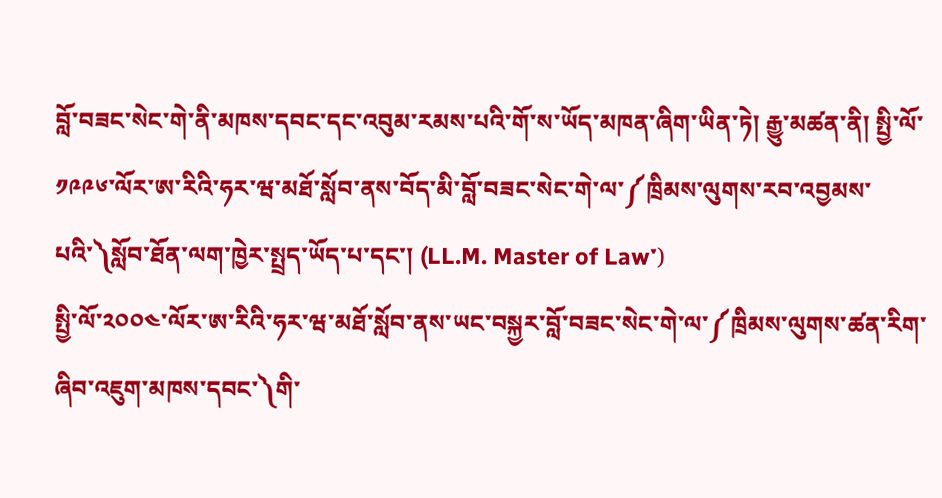བློ་བཟང་སེང་གེ་ནི་མཁས་དབང་དང་འབུམ་རམས་པའི་གོ་ས་ཡོད་མཁན་ཞིག་ཡིན་ཏེ། རྒྱུ་མཚན་ནི། སྤྱི་ལོ་༡༩༩༦་ལོར་ཨ་རིའི་ཧར་ཝ་མཐོ་སློབ་ནས་བོད་མི་བློ་བཟང་སེང་གེ་ལ་༼ཁྲིམས་ལུགས་རབ་འབྱམས་པའི་༽སློབ་ཐོན་ལག་ཁྱེར་སྤྲད་ཡོད་པ་དང་། (LL.M. Master of Law་)
སྤྱི་ལོ་༢༠༠༤་ལོར་ཨ་རིའི་ཧར་ཝ་མཐོ་སློབ་ནས་ཡང་བསྐྱར་བློ་བཟང་སེང་གེ་ལ་༼ཁྲིམས་ལུགས་ཚན་རིག་ཞིབ་འཇུག་མཁས་དབང་༽གི་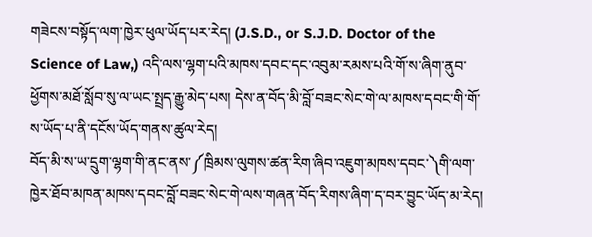གཟེངས་བསྟོད་ལག་ཁྱེར་ཕུལ་ཡོད་པར་རེད། (J.S.D., or S.J.D. Doctor of the Science of Law,) འདི་ལས་ལྷག་པའི་མཁས་དབང་དང་འབུམ་རམས་པའི་གོ་ས་ཞིག་ནུབ་ཕྱོགས་མཐོ་སློབ་སུ་ལ་ཡང་སྤྲད་རྒྱུ་མེད་པས། དེས་ན་བོད་མི་བློ་བཟང་སེང་གེ་ལ་མཁས་དབང་གི་གོ་ས་ཡོད་པ་ནི་དངོས་ཡོད་གནས་ཚུལ་རེད།
བོད་མི་ས་ཡ་དྲུག་ལྷག་གི་ནང་ནས་༼ཁྲིམས་ལུགས་ཚན་རིག་ཞིབ་འཇུག་མཁས་དབང་༽གི་ལག་ཁྱེར་ཐོབ་མཁན་མཁས་དབང་བློ་བཟང་སེང་གེ་ལས་གཞན་བོད་རིགས་ཞིག་ད་བར་བྱུང་ཡོད་མ་རེད།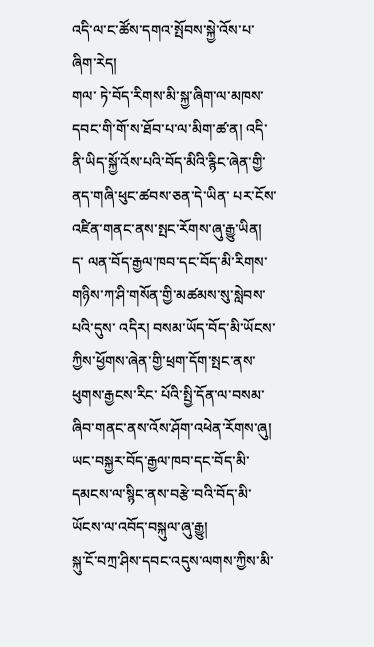འདི་ལ་ང་ཚོས་དགའ་སྤོབས་སྐྱེ་འོས་པ་ཞིག་རེད།
གལ་ ཏེ་བོད་རིགས་མི་སྐྱ་ཞིག་ལ་མཁས་དབང་གི་གོ་ས་ཐོབ་པ་ལ་མིག་ཚ་ན། འདི་ནི་ཡིད་སྐྱོ་འོས་པའི་བོད་མིའི་རྙིང་ཞེན་གྱི་ནད་གཞི་ཕུང་ཚབས་ཅན་དེ་ཡིན་ པར་ངོས་འཛིན་གནང་ནས་སྤང་རོགས་ཞུ་རྒྱུ་ཡིན།
ད་ ལན་བོད་རྒྱལ་ཁབ་དང་བོད་མི་རིགས་གཉིས་ཀ་ཤི་གསོན་གྱི་མཚམས་སུ་སླེབས་པའི་དུས་ འདིར། བསམ་ཡོད་བོད་མི་ཡོངས་ཀྱིས་ཕྱོགས་ཞེན་གྱི་ཕྲག་དོག་སྤང་ནས་ཕུགས་རྒྱངས་རིང་ པོའི་སྤྱི་དོན་ལ་བསམ་ཞིབ་གནང་ནས་འོས་ཤོག་འཕེན་རོགས་ཞུ།
ཡང་བསྐྱར་བོད་རྒྱལ་ཁབ་དང་བོད་མི་དམངས་ལ་སྙིང་ནས་བརྩེ་བའི་བོད་མི་ཡོངས་ལ་འབོད་བསྐུལ་ཞུ་རྒྱུ།
སྐུ་ངོ་བཀྲ་ཤིས་དབང་འདུས་ལགས་ཀྱིས་མི་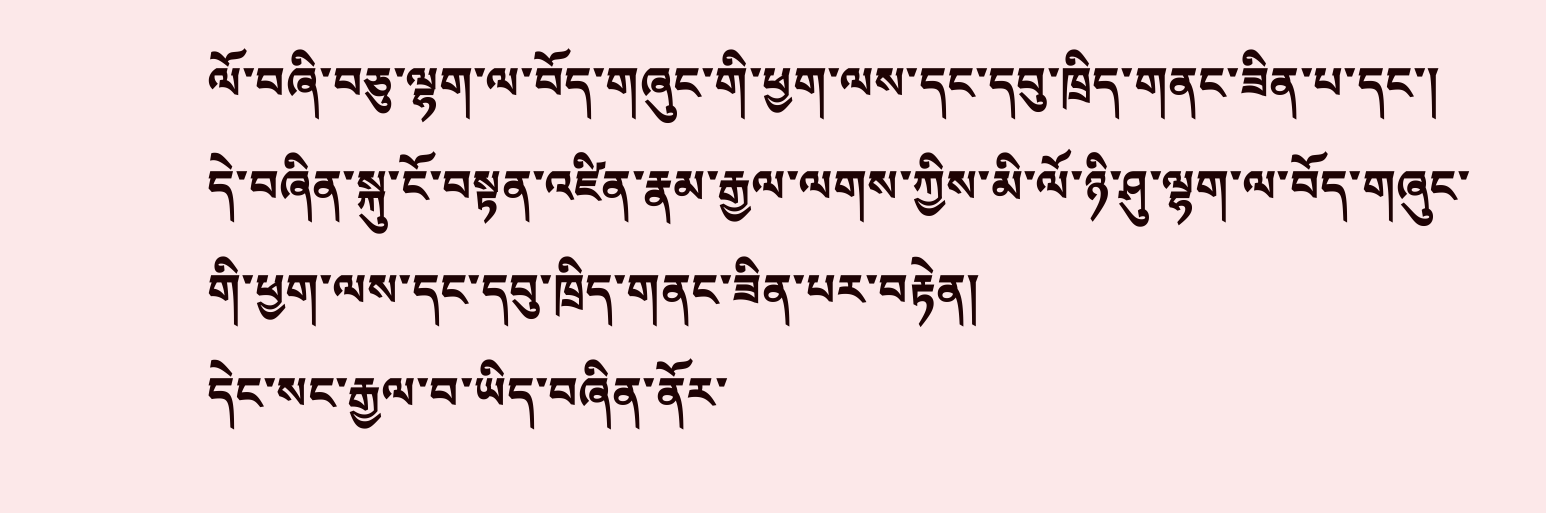ལོ་བཞི་བཅུ་ལྷག་ལ་བོད་གཞུང་གི་ཕྱག་ལས་དང་དབུ་ཁྲིད་གནང་ཟིན་པ་དང་།
དེ་བཞིན་སྐུ་ངོ་བསྟན་འཛིན་རྣམ་རྒྱལ་ལགས་ཀྱིས་མི་ལོ་ཉི་ཤུ་ལྷག་ལ་བོད་གཞུང་གི་ཕྱག་ལས་དང་དབུ་ཁྲིད་གནང་ཟིན་པར་བརྟེན།
དེང་སང་རྒྱལ་བ་ཡིད་བཞིན་ནོར་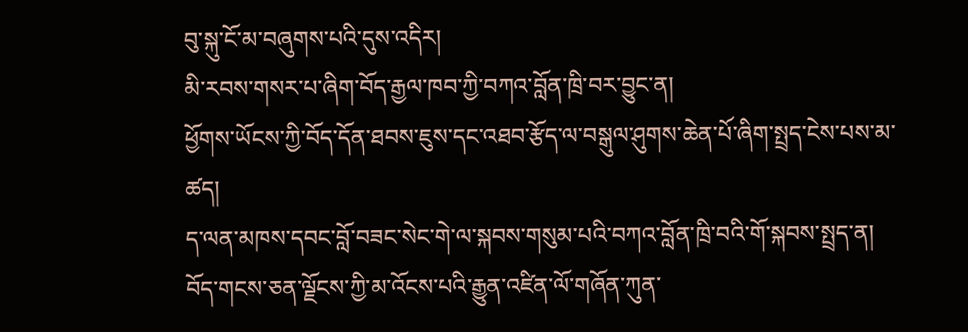བུ་སྐུ་ངོ་མ་བཞུགས་པའི་དུས་འདིར།
མི་རབས་གསར་པ་ཞིག་བོད་རྒྱལ་ཁབ་ཀྱི་བཀའ་བློན་ཁྲི་བར་བྱུང་ན།
ཕྱོགས་ཡོངས་ཀྱི་བོད་དོན་ཐབས་ཇུས་དང་འཐབ་རྩོད་ལ་བསྒུལ་ཤུགས་ཆེན་པོ་ཞིག་སྤྲད་ངེས་པས་མ་ཚད།
ད་ལན་མཁས་དབང་བློ་བཟང་སེང་གེ་ལ་སྐབས་གསུམ་པའི་བཀའ་བློན་ཁྲི་བའི་གོ་སྐབས་སྤྲད་ན།
བོད་གངས་ཅན་ལྗོངས་ཀྱི་མ་འོངས་པའི་རྒྱུན་འཛིན་ལོ་གཞོན་ཀུན་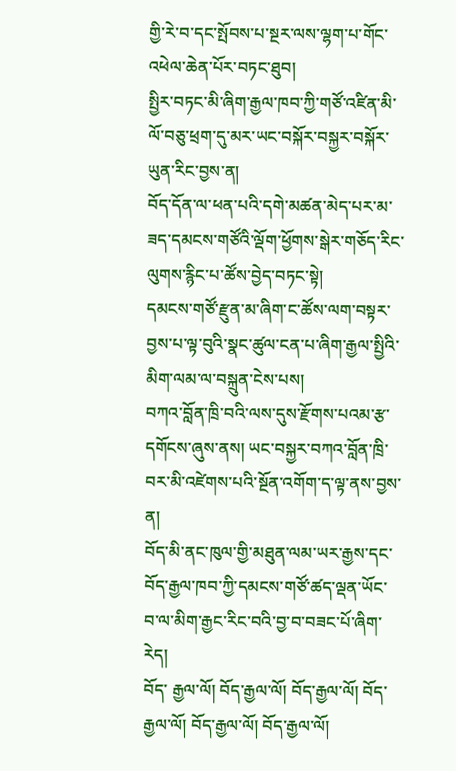གྱི་རེ་བ་དང་སྤོབས་པ་སྔར་ལས་ལྷག་པ་གོང་འཕེལ་ཆེན་པོར་བཏང་ཐུབ།
སྤྱིར་བཏང་མི་ཞིག་རྒྱལ་ཁབ་ཀྱི་གཙོ་འཛིན་མི་ལོ་བཅུ་ཕྲག་དུ་མར་ཡང་བསྐོར་བསྐྱར་བསྐོར་ཡུན་རིང་བྱས་ན།
བོད་དོན་ལ་ཕན་པའི་དགེ་མཚན་མེད་པར་མ་ཟད་དམངས་གཙོའི་ལྡོག་ཕྱོགས་སྒེར་གཅོད་རིང་ལུགས་རྙིང་པ་ཚོས་བྱེད་བཏང་སྟེ།
དམངས་གཙོ་རྫུན་མ་ཞིག་ང་ཚོས་ལག་བསྟར་བྱས་པ་ལྟ་བུའི་སྣང་ཚུལ་ངན་པ་ཞིག་རྒྱལ་སྤྱིའི་མིག་ལམ་ལ་བསྐྲུན་ངེས་པས།
བཀའ་བློན་ཁྲི་བའི་ལས་དུས་རྫོགས་པའམ་རྩ་དགོངས་ཞུས་ནས། ཡང་བསྐྱར་བཀའ་བློན་ཁྲི་བར་མི་འཛེགས་པའི་སྔོན་འགོག་ད་ལྟ་ནས་བྱས་ན།
བོད་མི་ནང་ཁུལ་གྱི་མཐུན་ལམ་ཡར་རྒྱས་དང་བོད་རྒྱལ་ཁབ་ཀྱི་དམངས་གཙོ་ཚད་ལྡན་ཡོང་བ་ལ་མིག་རྒྱང་རིང་བའི་བྱ་བ་བཟང་པོ་ཞིག་རེད།
བོད་ རྒྱལ་ལོ། བོད་རྒྱལ་ལོ། བོད་རྒྱལ་ལོ། བོད་རྒྱལ་ལོ། བོད་རྒྱལ་ལོ། བོད་རྒྱལ་ལོ།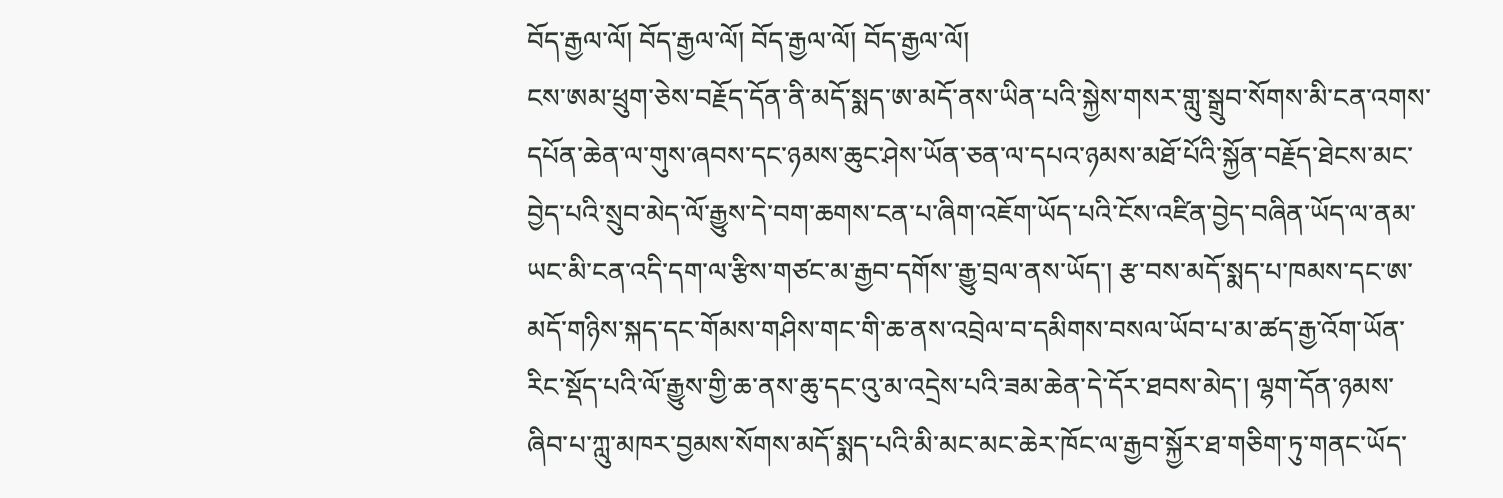བོད་རྒྱལ་ལོ། བོད་རྒྱལ་ལོ། བོད་རྒྱལ་ལོ། བོད་རྒྱལ་ལོ།
ངས་ཨམ་ཕྲུག་ཅེས་བརྗོད་དོན་ནི་མདོ་སྨད་ཨ་མདོ་ནས་ཡིན་པའི་སྐྱེས་གསར་གླུ་སྒྲུབ་སོགས་མི་ངན་འགས་དཔོན་ཆེན་ལ་གུས་ཞབས་དང་ཉམས་ཆུང་ཤེས་ཡོན་ཅན་ལ་དཔའ་ཉམས་མཐོ་པོའི་སྐྱོན་བརྗོད་ཐེངས་མང་བྱེད་པའི་སྲུབ་མེད་ལོ་རྒྱུས་དེ་བག་ཆགས་ངན་པ་ཞིག་འཇོག་ཡོད་པའི་ངོས་འཛིན་བྱེད་བཞིན་ཡོད་ལ་ནམ་ཡང་མི་ངན་འདི་དག་ལ་རྩིས་གཙང་མ་རྒྱབ་དགོས་་རྒྱུ་བྲལ་ནས་ཡོད་། རྩ་བས་མདོ་སྨད་པ་ཁམས་དང་ཨ་མདོ་གཉིས་སྐད་དང་གོམས་གཤིས་གང་གི་ཆ་ནས་འབྲེལ་བ་དམིགས་བསལ་ཡོབ་པ་མ་ཚད་རྒྱ་འོག་ཡོན་རིང་སྡོད་པའི་ལོ་རྒྱུས་གྱི་ཆ་ནས་ཆུ་དང་འུ་མ་འདྲེས་པའི་ཟམ་ཆེན་དེ་དོར་ཐབས་མེད་། ལྷག་དོན་ཉམས་ཞིབ་པ་ཀླུ་མཁར་བྱམས་སོགས་མདོ་སྨད་པའི་མི་མང་མང་ཆེར་ཁོང་ལ་རྒྱབ་སྐྱོར་ཐ་གཅིག་ཏུ་གནང་ཡོད་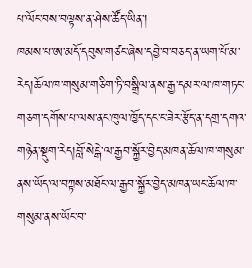པ་ལོང་བས་བལྟས་ན་ཤེས་ཚོད་ཡིན་།
ཁམས་པ་ཨ་མདོ་དབུས་གཙང་ཞེས་དབྱེ་བ་བཅད་ན་ཡག་པོ་མ་རེད།ཆོལ་ཁ་གསུམ་གཅིག་ཏི་བསྒྲིལ་ནས་རྒྱ་དམར་ལ་ཁ་གཏང་གཅག་དགོས་པ་ལས་ནང་ཁུལ་ཁྱོད་དང་ང་ཟེར་རྩོད་ན་དགྲ་དགའ་གཉེན་སྡུག་རེད།བློ་སེངྒེ་ལ་རྒྱབ་སྐྱོར་བྱེད་མཁན་ཆོལ་ཁ་གསུམ་ནས་ཡོད་ལ་བཀྟས་མཐོང་ལ་རྒྱབ་སྐྱོར་བྱེད་མཁན་ཡང་ཆོལ་ཁ་གསུམ་ནས་ཡོང་བ་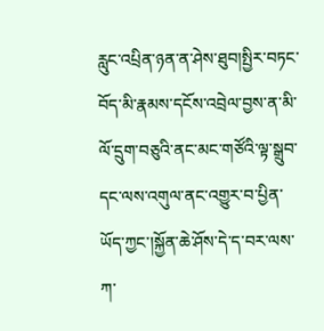རླུང་འཔྲིན་ཉན་ན་ཤེས་ཐུབ།སྤྱིར་བཏང་བོད་མི་རྣམས་དངོས་འབྲེལ་བྱས་ན་མི་ལོ་དྲུག་བཅུའི་ནང་མང་གཙོའི་ལྟ་སྒྲུབ་དང་ལས་འགུལ་ནང་འགྱུར་བ་པྱིན་ཡོད་ཀྱང་།སྐྱོན་ཆེ་ཤོས་དེ་ད་བར་ལས་ཀ་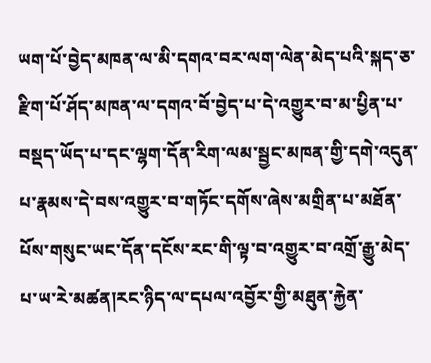ཡག་པོ་བྱེད་མཁན་ལ་མི་དགའ་བར་ལག་ལེན་མེད་པའི་སྐད་ཅ་རྫིག་པོ་ཤོད་མཁན་ལ་དགའ་བོ་བྱེད་པ་དེ་འགྱུར་བ་མ་པྱིན་པ་བསྡད་ཡོད་པ་དང་ལྷག་དོན་རིག་ལམ་སྦྱང་མཁན་གྱི་དགེ་འདུན་པ་རྣམས་དེ་བས་འགྱུར་བ་གཏོང་དགོས་ཞེས་མགྲིན་པ་མཐོན་པོས་གསུང་ཡང་དོན་དངོས་རང་གི་ལྟ་བ་འགྱུར་བ་འགྲོ་རྒྱུ་མེད་པ་ཡ་རེ་མཚན།རང་ཉིད་ལ་དཔལ་འབྱོར་གྱི་མཐུན་རྐྱེན་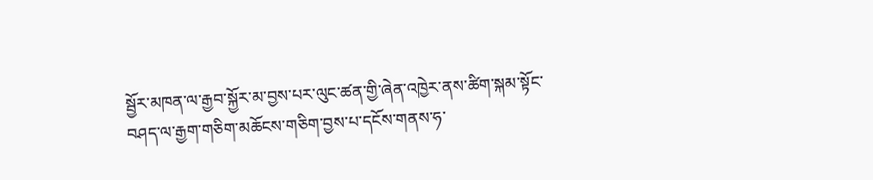སྦྱོར་མཁན་ལ་རྒྱབ་སྐྱོར་མ་བྱས་པར་ལུང་ཚན་གྱི་ཞེན་འཁྱེར་ནས་ཚིག་སྐམ་སྟོང་བཤད་ལ་རྒྱག་གཅིག་མཆོངས་གཅིག་བྱས་པ་དངོས་གནས་ཧ་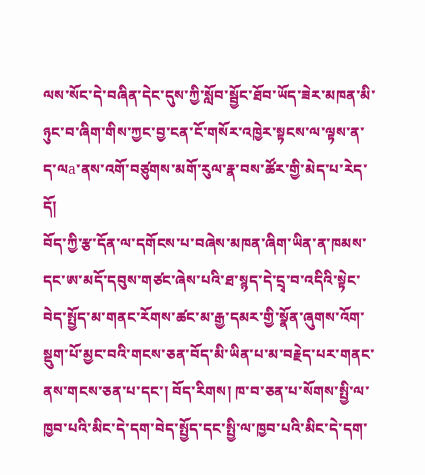ལས་སོང་དེ་བཞིན་དེང་དུས་ཀྱི་སློབ་སྦྱོང་ཐོབ་ཡོད་ཟེར་མཁན་མི་ཉུང་བ་ཞིག་གིས་ཀྱང་བྱ་ངན་ངོ་གསོར་འཁྱེར་སྟངས་ལ་ལྟས་ན་ད་ལa་ནས་འགོ་བཙུགས་མགོ་རུལ་རྣ་བས་ཚོར་གྱི་མེད་པ་རེད་དོ།
བོད་ཀྱི་རྩ་དོན་ལ་དགོངས་པ་བཞེས་མཁན་ཞིག་ཡིན་ན་ཁམས་དང་ཨ་མདོ་དབུས་གཙང་ཞེས་པའི་ཐ་སྙད་དེ་དྲྭ་བ་འདིའི་སྟེང་བེད་སྤྱོད་མ་གནང་རོགས་ཚང་མ་རྒྱ་དམར་གྱི་སྣོན་ཞུགས་འོག་སྡུག་པོ་མྱང་བའི་གངས་ཅན་བོད་མི་ཡིན་པ་མ་བརྗེད་པར་གནང་ནས་གངས་ཅན་པ་དང་། བོད་རིགས། ཁ་བ་ཅན་པ་སོགས་སྤྱི་ལ་ཁྱབ་པའི་མིང་དེ་དག་བེད་སྤྱོད་དང་སྤྱི་ལ་ཁྱབ་པའི་མིང་དེ་དག་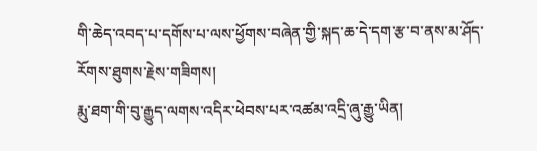གི་ཆེད་འབད་པ་དགོས་པ་ལས་ཕྱོགས་བཞེན་གྱི་སྐད་ཆ་དེ་དག་རྩ་བ་ནས་མ་ཤོད་རོགས་ཐུགས་རྗེས་གཟིགས།
རྨུ་ཐག་གི་བུ་རྒྱུད་ལགས་འདིར་ཕེབས་པར་འཚམ་འདྲི་ཞུ་རྒྱུ་ཡིན།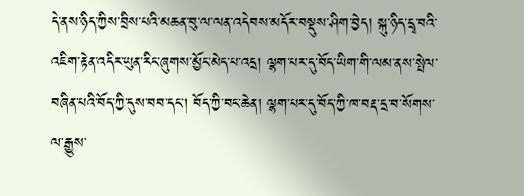དེ་ནས་ཉིད་ཀྱིས་བྲིས་པའི་མཆན་བུ་ལ་ལན་འདེབས་མདོར་བསྡུས་ཤིག་བྱེད། སྐུ་ཉིད་དྲྭ་བའི་འཇིག་རྟེན་འདིར་ཡུན་རིང་ཞུགས་མྱོང་མེད་པ་འདྲ། ལྷག་པར་དུ་བོད་ཡིག་གི་ལམ་ནས་སྤེལ་བཞིན་པའི་བོད་ཀྱི་དུས་བབ་དང་། བོད་ཀྱི་བང་ཆེན། ལྷག་པར་དུ་བོད་ཀྱི་ཁ་བརྡ་དྲ་བ་སོགས་ལ་རྒྱུས་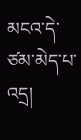མངའ་དེ་ཙམ་མེད་པ་འདྲ།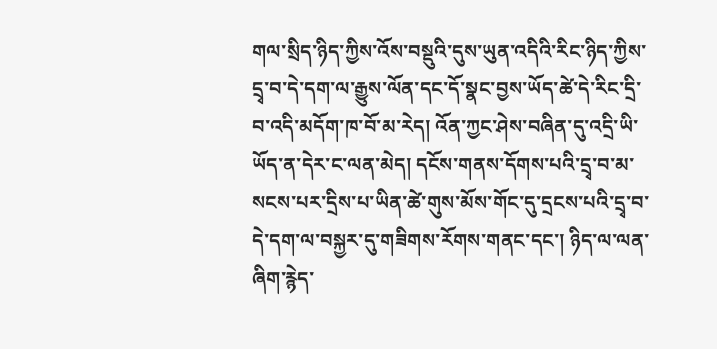གལ་སྲིད་ཉིད་ཀྱིས་འོས་བསྡུའི་དུས་ཡུན་འདིའི་རིང་ཉིད་ཀྱིས་དྲྭ་བ་དེ་དག་ལ་རྒྱུས་ལོན་དང་དོ་སྣང་བྱས་ཡོད་ཚེ་དེ་རིང་དྲི་བ་འདི་མདོག་ཁ་བོ་མ་རེད། འོན་ཀྱང་ཤེས་བཞིན་དུ་འདྲི་ཡི་ཡོད་ན་དེར་ང་ལན་མེད། དངོས་གནས་དོགས་པའི་དྲྭ་བ་མ་སངས་པར་དྲིས་པ་ཡིན་ཚེ་གུས་མོས་གོང་དུ་དྲངས་པའི་དྲྭ་བ་དེ་དག་ལ་བསྐྱར་དུ་གཟིགས་རོགས་གནང་དང་། ཉིད་ལ་ལན་ཞིག་རྙེད་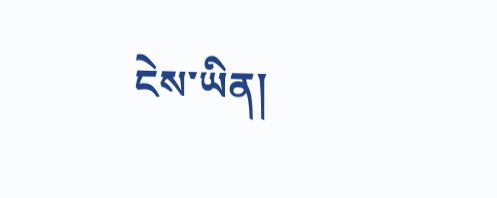ངེས་ཡིན།